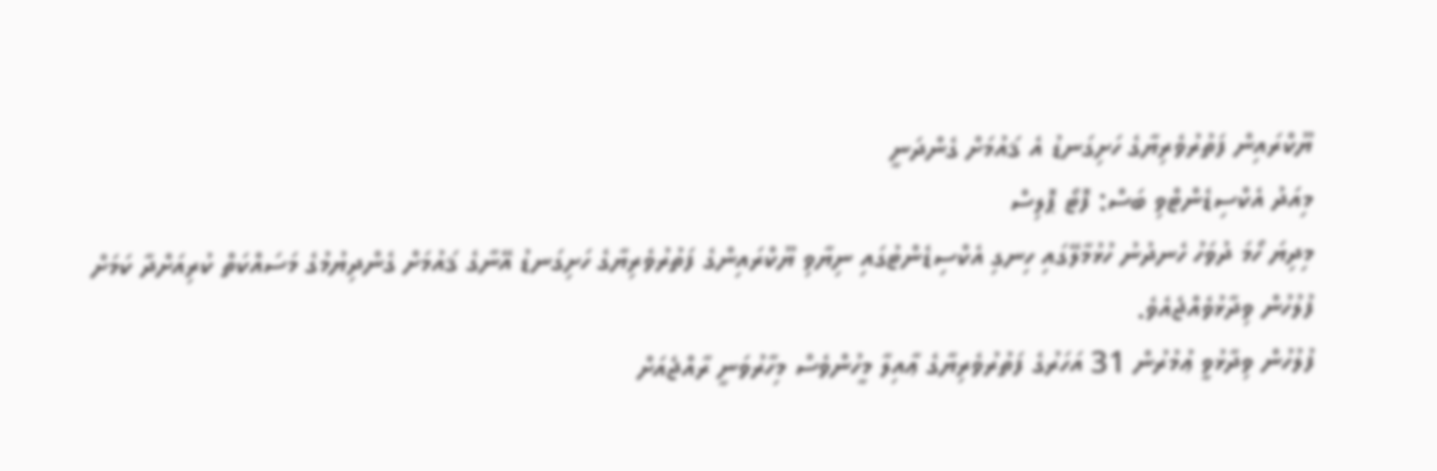ޔޫކްރައިން ފަތުރުވެރިޔާގެ ހަށިގަނޑު އެ ޤައުމަށް ގެންދަނީ
މިއަދު އެކްސިޑެންޓްވި ބަސް: ފޮޓޯ ޕޮލިސް
މިދިޔަ ހޯމަ ދުވަހު ހެނދުނު ހުޅުމާލޭގައި ހިނގި އެކްސިޑެންޓުގައި ނިޔާވި ޔޫކްރައިންގެ ފަތުރުވެރިޔާގެ ހަށިގަނޑު އޭނާގެ ޤައުމަށް ގެންދިޔުމުގެ މަސައްކަތް ކުރިއަށްދާ ކަމަށް ފުލުހުން ވިދާޅުވެއްޖެއެވެ.
ފުލުހުން ވިދާޅުވީ ޢުމުރުން 31 އަހަރުގެ ފަތުރުވެރިޔާގެ ޢާއިލާ މީހުންވެސް މިހާރުވަނީ ރާއްޖެއަށް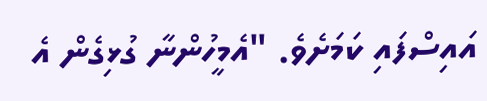އައިސްފައި ކަމަށެވެ. "އެމީހުންނާ ގުޅިގެން އެ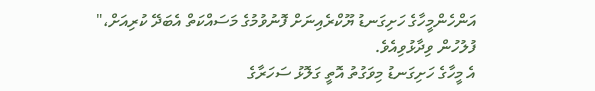އަންހެންމީހާގެ ހަށިގަނޑު ޔޫކްރެއިނަށް ފޮނުވުމުގެ މަސައްކަތް އެބަދޭ ކުރިއަށް،" ފުލުހުން ވިދާޅުވިއެވެ.
އެ މީހާގެ ހަށިގަނޑު މިވަގުތު އޮތީ ގަލޮޅު ސަހަރާގެ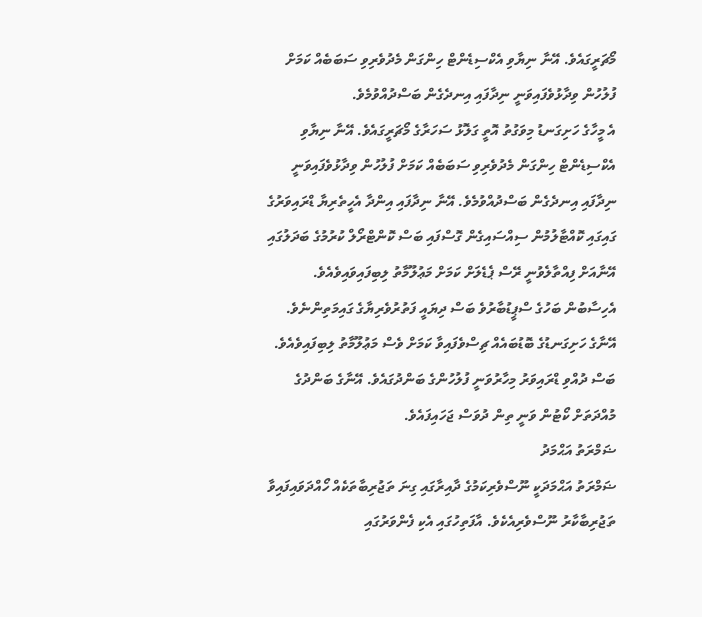މޯޗަރީގައެވެ. އޭނާ ނިޔާވި އެކްސިޑެންޓް ހިންގަން މެދުވެރިވި ސަބަބެއް ކަމަށް ފުލުހުން ވިދާޅުވެފައިވަނީ ނިދާފައި އިނދެގެން ބަސްދުއްވުމެވެ.
އެ މީހާގެ ހަށިގަނޑު މިވަގުތު އޮތީ ގަލޮޅު ސަހަރާގެ މޯޗަރީގައެވެ. އޭނާ ނިޔާވި އެކްސިޑެންޓް ހިންގަން މެދުވެރިވި ސަބަބެއް ކަމަށް ފުލުހުން ވިދާޅުވެފައިވަނީ ނިދާފައި އިނދެގެން ބަސްދުއްވުމެވެ. އޭނާ ނިދާފައި އިންދާ އެހީތެރިޔާ ޑްރައިވަރުގެ ގައިގައި ކޮއްޓާލުމުން ސިއްސައިގެން ގޮސްފައި ބަސް ކޮންޓްރޯލް ކުރުމުގެ ބަދަލުގައި އޭނާއަށް ފިއްތާލެވުނީ ރޭސް ޕެޑެލަށް ކަމަށް މަޢުލޫމާތު ލިބިފައިވައިވެއެވެ. އެހިސާބުން ބަހުގެ ސްޕީޑުބާރުވެ ބަސް ދިޔައީ ފަތުރުވެރިޔާގެ ގައިމަތިންނެވެ. އޭނާގެ ހަށިގަނޑުގެ ބޮޑުބައެއް ޗިސްވެފައިވާ ކަމަށް ވެސް މަޢުލޫމާތު ލިބިފައިވެއެވެ.
ބަސް ދުއްވި ޑްރައިވަރު މިހާރުވަނީ ފުލުހުންގެ ބަންދުގައެވެ. އޭނާގެ ބަންދުގެ މުއްދަތަށް ކޯޓުން ވަނީ ތިން ދުވަސް ޖަހައިފައެވެ.
ޟަމްރަތު އަޙްމަދު
ޟަމްރަތު އަޙްމަދަކީ ނޫސްވެރިކަމުގެ ދާއިރާގައި ގިނަ ތަޖުރިބާތަކެއް ހޯއްދަވައިފައިވާ ތަޖުރިބާކާރު ނޫސްވެރިއެކެވެ. އާފަތިހުގައި އެކި ފެންވަރުގައި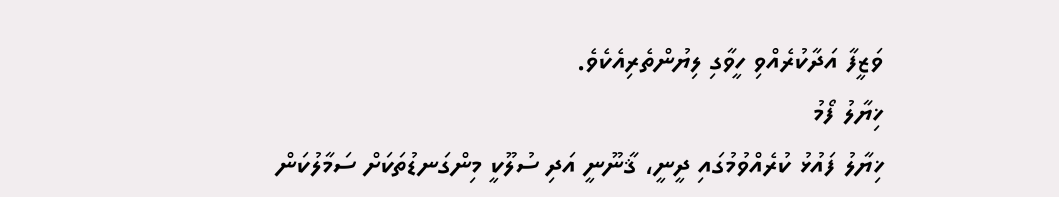ވަޒީފާ އަދާކުރެއްވި ހީވާގި ލިޔުންތެރިއެކެވެ.
ޚިޔާލު ފޯމު
ޚިޔާލު ފައުޅު ކުރެއްވުމުގައި ދީނީ، ޤާނޫނީ އަދި ސުލޫކީ މިންގަނޑުތަކަށް ސަމާލުކަން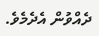ދެއްވުން އެދެމެވެ.